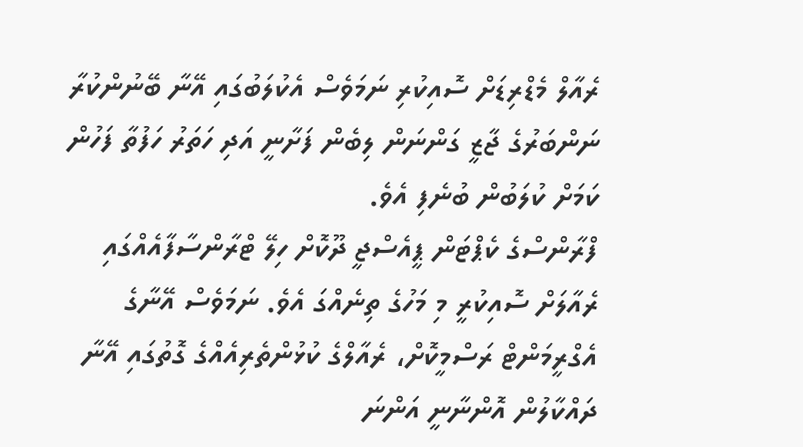ރެއާލް މެޑްރިޑަށް ސޮއިކުރި ނަމަވެސް އެކުލަބުގައި އޭނާ ބޭނުންކުރާ ނަންބަރުގެ ޖާޒީ ގަންނަން ލިބެން ފަށާނީ އަދި ހަތަރު ހަފުތާ ފަހުން ކަމަށް ކުލަބުން ބުނެފި އެވެ.
ފްރާންސްގެ ކެޕްޓަން ޕީއެސްޖީ ދޫކޮށް ހިލޭ ޓްރާންސާފާއެއްގައި ރެއާލަށް ސޮއިކުރީ މި މަހުގެ ތިނެއްގަ އެވެ. ނަމަވެސް އޭނާގެ އެގްރީމަންޓް ރަސްމީކޮށް، ރެއާލްގެ ކުޅުންތެރިއެއްގެ ގޮތުގައި އޭނާ ދައްކާލުން އޮންނާނީ އަންނަ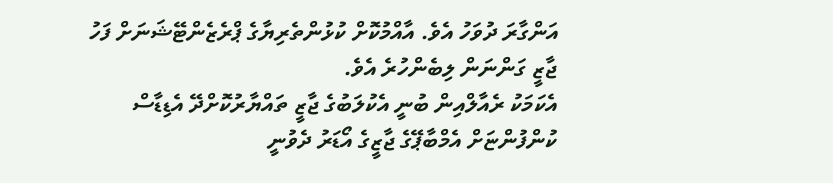އަންގާރަ ދުވަހު އެވެ. އާއްމުކޮށް ކުޅުންތެރިޔާގެ ޕްރެޒެންޓޭޝަނަށް ފަހު ޖާޒީ ގަންނަން ލިބެންހުރެ އެވެ.
އެކަމަކު ރެއާލްއިން ބުނީ އެކުލަބުގެ ޖާޒީ ތައްޔާރުކޮށްދޭ އެޑިޑާސް ކުންފުންޏަށް އެމްބާޕޭގެ ޖާޒީގެ އޯޑަރު ދެވުނީ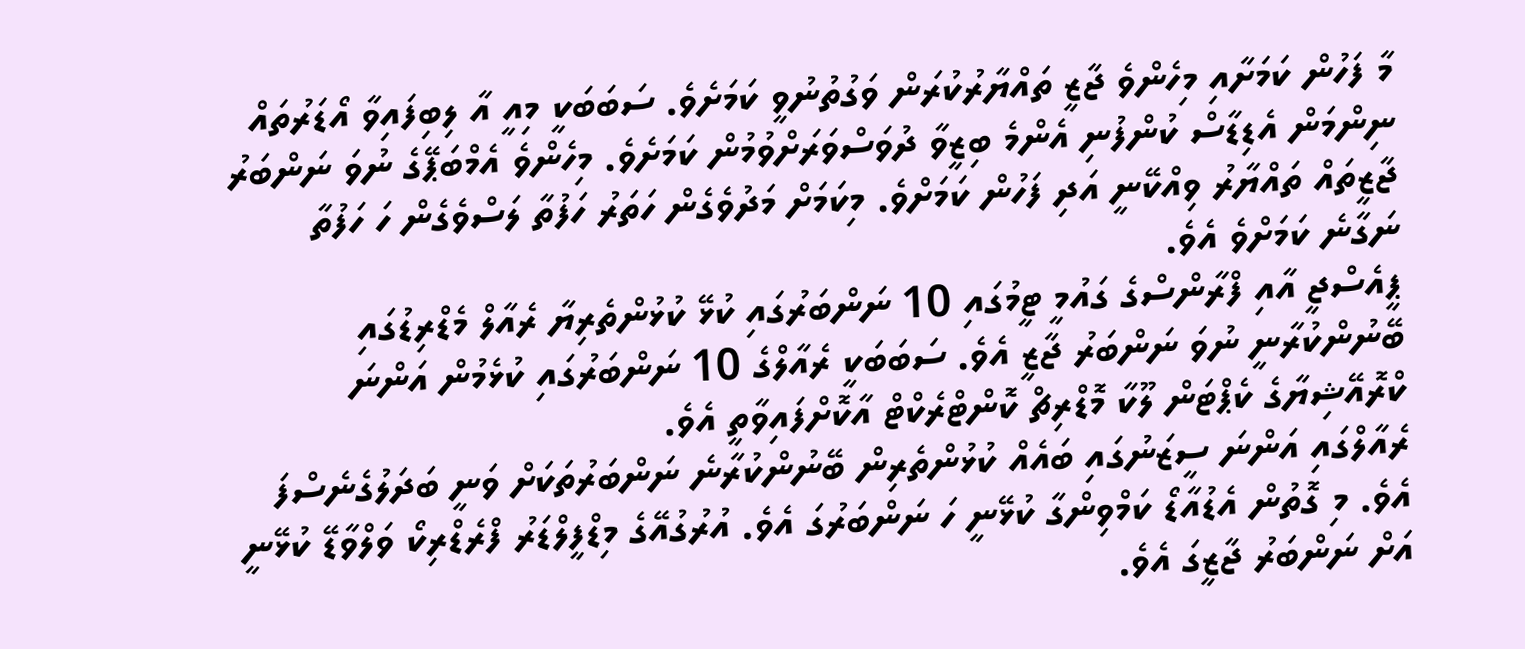މާ ފަހުން ކަމަށާއި މިހެންވެ ޖާޒީ ތައްޔާރުކުރަން ވަގުތުނުވީ ކަމަށެވެ. ސަބަބަކީ މިއީ އާ ލިބިފައިވާ އޯޑަރުތައް ނިންމަން އެޑިޑާސް ކުންފުނި އެންމެ ބިޒީވާ ދުވަސްވަރަށްވުމުން ކަމަށެވެ. މިހެންވެ އެމްބަޕޭގެ ނުވަ ނަންބަރު ޖާޒީތައް ތައްޔާރު ވިއްކޭނީ އަދި ފަހުން ކަމަށްވެ. މިކަމަށް މަދުވެގެން ހަތަރު ހަފުތާ ލަސްވެގެން ހަ ހަފުތާ ނަގާނެ ކަމަށްވެ އެވެ.
ޕީއެސްޖީ އާއި ފްރާންސްގެ ގައުމީ ޓީމުގައި 10 ނަންބަރުގައި ކުޅޭ ކުޅުންތެރިޔާ ރެއާލް މެޑްރިޑުގައި ބޭނުންކުރާނީ ނުވަ ނަންބަރު ޖާޒީ އެވެ. ސަބަބަކީ ރެއާލްގެ 10 ނަންބަރުގައި ކުޅެމުން އަންނަ ކްރޮއޭޝިޔާގެ ކެޕްޓަން ލޫކާ މޮޑްރިޗް ކޮންޓްރެކްޓް އާކޮށްފައިވާތީ އެވެ.
ރެއާލްގައި އަންނަ ސީޒަނުގައި ބައެއް ކުޅުންތެރިން ބޭނުންކުރާނެ ނަންބަރުތަކަށް ވަނީ ބަދަލުގެނެސްފަ އެވެ. މި ގޮތުން އެޑުއާޑޯ ކަމްވިންގާ ކުޅޭނީ ހަ ނަންބަރުގަ އެވެ. އުރުގުއޭގެ މިޑްފީލްޑަރު ފްރެޑްރިކޯ ވަލްވާޑޭ ކުޅޭނީ އަށް ނަންބަރު ޖާޒީގަ އެވެ.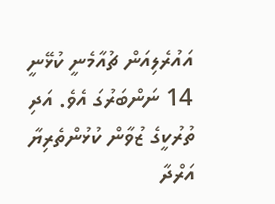އައުރެލިއަން ޗުއާމެނީ ކުޅޭނީ 14 ނަންބަރުގަ އެވެ. އަދި ތުރުކީގެ ޒުވާން ކުޅުންތެރިޔާ އަރްދާ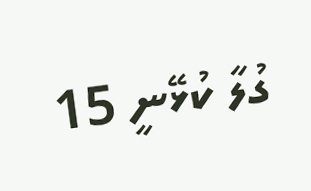ގުލާ ކުޅޭނީ 15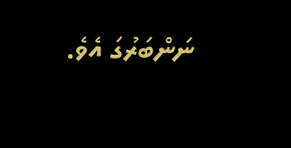ނަންބަރުގަ އެވެ.